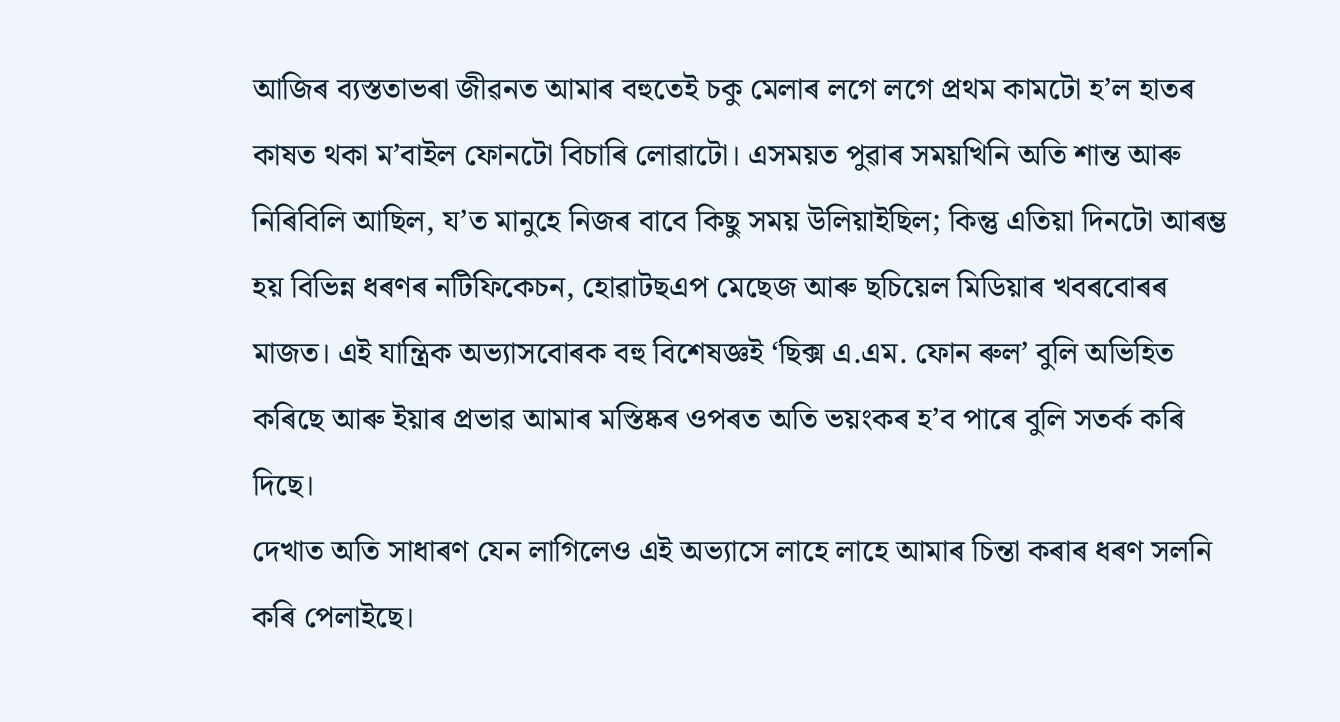আজিৰ ব্যস্ততাভৰা জীৱনত আমাৰ বহুতেই চকু মেলাৰ লগে লগে প্ৰথম কামটো হ’ল হাতৰ কাষত থকা ম’বাইল ফোনটো বিচাৰি লোৱাটো। এসময়ত পুৱাৰ সময়খিনি অতি শান্ত আৰু নিৰিবিলি আছিল, য’ত মানুহে নিজৰ বাবে কিছু সময় উলিয়াইছিল; কিন্তু এতিয়া দিনটো আৰম্ভ হয় বিভিন্ন ধৰণৰ নটিফিকেচন, হোৱাটছএপ মেছেজ আৰু ছচিয়েল মিডিয়াৰ খবৰবোৰৰ মাজত। এই যান্ত্ৰিক অভ্যাসবোৰক বহু বিশেষজ্ঞই ‘ছিক্স এ.এম. ফোন ৰুল’ বুলি অভিহিত কৰিছে আৰু ইয়াৰ প্ৰভাৱ আমাৰ মস্তিষ্কৰ ওপৰত অতি ভয়ংকৰ হ’ব পাৰে বুলি সতৰ্ক কৰি দিছে।
দেখাত অতি সাধাৰণ যেন লাগিলেও এই অভ্যাসে লাহে লাহে আমাৰ চিন্তা কৰাৰ ধৰণ সলনি কৰি পেলাইছে।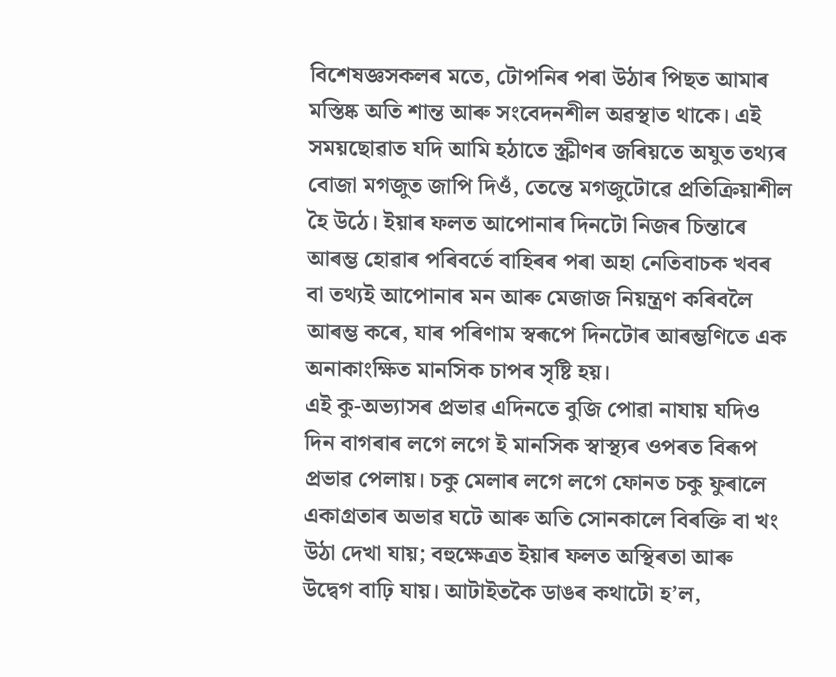বিশেষজ্ঞসকলৰ মতে, টোপনিৰ পৰা উঠাৰ পিছত আমাৰ মস্তিষ্ক অতি শান্ত আৰু সংবেদনশীল অৱস্থাত থাকে। এই সময়ছোৱাত যদি আমি হঠাতে স্ক্ৰীণৰ জৰিয়তে অযুত তথ্যৰ বোজা মগজুত জাপি দিওঁ, তেন্তে মগজুটোৱে প্ৰতিক্ৰিয়াশীল হৈ উঠে। ইয়াৰ ফলত আপোনাৰ দিনটো নিজৰ চিন্তাৰে আৰম্ভ হোৱাৰ পৰিবৰ্তে বাহিৰৰ পৰা অহা নেতিবাচক খবৰ বা তথ্যই আপোনাৰ মন আৰু মেজাজ নিয়ন্ত্ৰণ কৰিবলৈ আৰম্ভ কৰে, যাৰ পৰিণাম স্বৰূপে দিনটোৰ আৰম্ভণিতে এক অনাকাংক্ষিত মানসিক চাপৰ সৃষ্টি হয়।
এই কু-অভ্যাসৰ প্ৰভাৱ এদিনতে বুজি পোৱা নাযায় যদিও দিন বাগৰাৰ লগে লগে ই মানসিক স্বাস্থ্যৰ ওপৰত বিৰূপ প্ৰভাৱ পেলায়। চকু মেলাৰ লগে লগে ফোনত চকু ফুৰালে একাগ্রতাৰ অভাৱ ঘটে আৰু অতি সোনকালে বিৰক্তি বা খং উঠা দেখা যায়; বহুক্ষেত্ৰত ইয়াৰ ফলত অস্থিৰতা আৰু উদ্বেগ বাঢ়ি যায়। আটাইতকৈ ডাঙৰ কথাটো হ’ল,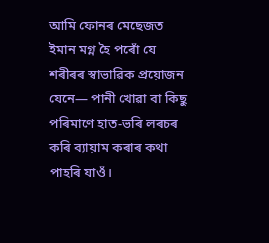আমি ফোনৰ মেছেজত ইমান মগ্ন হৈ পৰোঁ যে শৰীৰৰ স্বাভাৱিক প্ৰয়োজন যেনে— পানী খোৱা বা কিছু পৰিমাণে হাত-ভৰি লৰচৰ কৰি ব্যায়াম কৰাৰ কথা পাহৰি যাওঁ।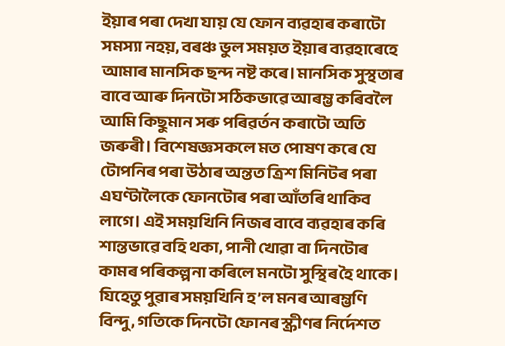ইয়াৰ পৰা দেখা যায় যে ফোন ব্যৱহাৰ কৰাটো সমস্যা নহয়, বৰঞ্চ ভুল সময়ত ইয়াৰ ব্যৱহাৰেহে আমাৰ মানসিক ছন্দ নষ্ট কৰে। মানসিক সুস্থতাৰ বাবে আৰু দিনটো সঠিকভাৱে আৰম্ভ কৰিবলৈ আমি কিছুমান সৰু পৰিৱৰ্তন কৰাটো অতি জৰুৰী। বিশেষজ্ঞসকলে মত পোষণ কৰে যে টোপনিৰ পৰা উঠাৰ অন্তত ত্ৰিশ মিনিটৰ পৰা এঘণ্টালৈকে ফোনটোৰ পৰা আঁতৰি থাকিব লাগে। এই সময়খিনি নিজৰ বাবে ব্যৱহাৰ কৰি শান্তভাৱে বহি থকা, পানী খোৱা বা দিনটোৰ কামৰ পৰিকল্পনা কৰিলে মনটো সুস্থিৰ হৈ থাকে। যিহেতু পুৱাৰ সময়খিনি হ’ল মনৰ আৰম্ভণি বিন্দু, গতিকে দিনটো ফোনৰ স্ক্ৰীণৰ নিৰ্দেশত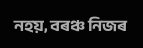নহয়, বৰঞ্চ নিজৰ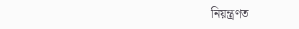নিয়ন্ত্ৰণত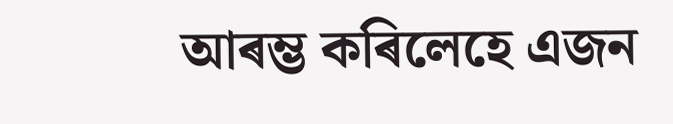আৰম্ভ কৰিলেহে এজন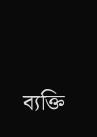ব্যক্তি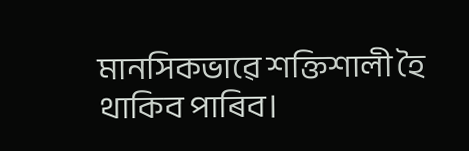মানসিকভাৱে শক্তিশালী হৈ থাকিব পাৰিব।